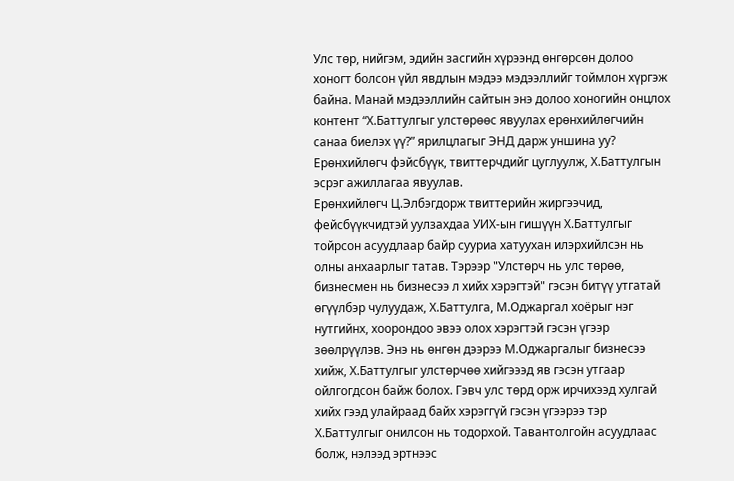Улс төр, нийгэм, эдийн засгийн хүрээнд өнгөрсөн долоо хоногт болсон үйл явдлын мэдээ мэдээллийг тоймлон хүргэж байна. Манай мэдээллийн сайтын энэ долоо хоногийн онцлох контент “Х.Баттулгыг улстөрөөс явуулах ерөнхийлөгчийн санаа биелэх үү?” ярилцлагыг ЭНД дарж уншина уу?
Ерөнхийлөгч фэйсбүүк, твиттерчдийг цуглуулж, Х.Баттулгын эсрэг ажиллагаа явуулав.
Ерөнхийлөгч Ц.Элбэгдорж твиттерийн жиргээчид, фейсбүүкчидтэй уулзахдаа УИХ-ын гишүүн Х.Баттулгыг тойрсон асуудлаар байр сууриа хатуухан илэрхийлсэн нь олны анхаарлыг татав. Тэрээр "Улстөрч нь улс төрөө, бизнесмен нь бизнесээ л хийх хэрэгтэй" гэсэн битүү утгатай өгүүлбэр чулуудаж, Х.Баттулга, М.Оджаргал хоёрыг нэг нутгийнх, хоорондоо эвээ олох хэрэгтэй гэсэн үгээр зөөлрүүлэв. Энэ нь өнгөн дээрээ М.Оджаргалыг бизнесээ хийж, Х.Баттулгыг улстөрчөө хийгэээд яв гэсэн утгаар ойлгогдсон байж болох. Гэвч улс төрд орж ирчихээд хулгай хийх гээд улайраад байх хэрэггүй гэсэн үгээрээ тэр Х.Баттулгыг онилсон нь тодорхой. Тавантолгойн асуудлаас болж, нэлээд эртнээс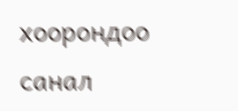хоорондоо санал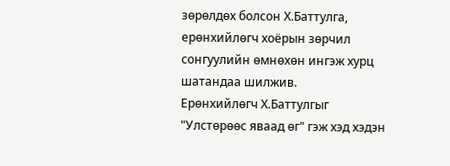зөрөлдөх болсон Х.Баттулга, ерөнхийлөгч хоёрын зөрчил сонгуулийн өмнөхөн ингэж хурц шатандаа шилжив.
Ерөнхийлөгч Х.Баттулгыг "Улстөрөөс яваад өг" гэж хэд хэдэн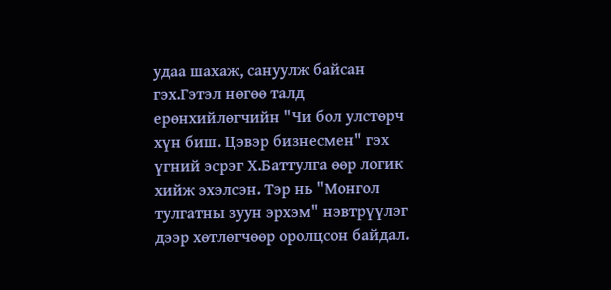удаа шахаж, сануулж байсан гэх.Гэтэл нөгөө талд ерөнхийлөгчийн "Чи бол улстөрч хүн биш. Цэвэр бизнесмен" гэх үгний эсрэг Х.Баттулга өөр логик хийж эхэлсэн. Тэр нь "Монгол тулгатны зуун эрхэм" нэвтрүүлэг дээр хөтлөгчөөр оролцсон байдал.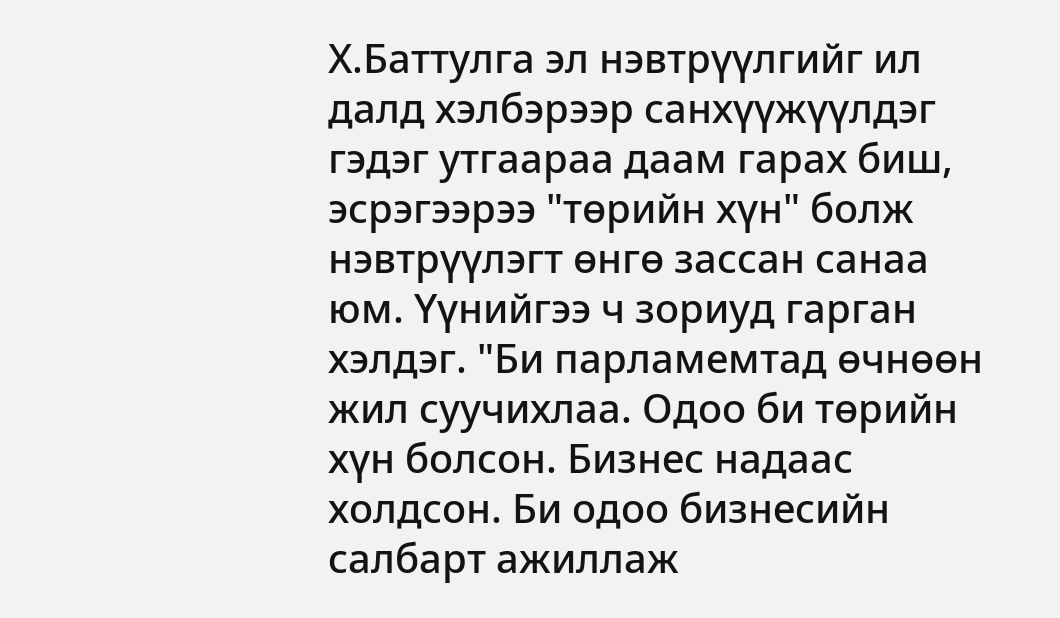Х.Баттулга эл нэвтрүүлгийг ил далд хэлбэрээр санхүүжүүлдэг гэдэг утгаараа даам гарах биш, эсрэгээрээ "төрийн хүн" болж нэвтрүүлэгт өнгө зассан санаа юм. Үүнийгээ ч зориуд гарган хэлдэг. "Би парламемтад өчнөөн жил суучихлаа. Одоо би төрийн хүн болсон. Бизнес надаас холдсон. Би одоо бизнесийн салбарт ажиллаж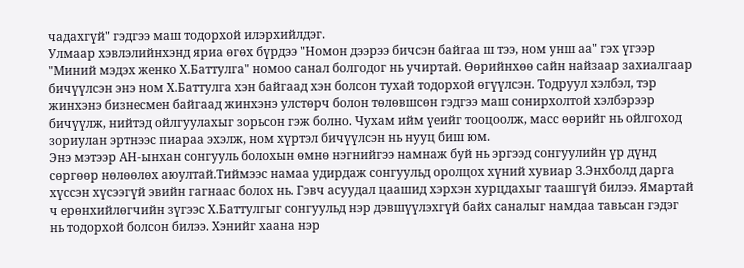чадахгүй" гэдгээ маш тодорхой илэрхийлдэг.
Улмаар хэвлэлийнхэнд яриа өгөх бүрдээ "Номон дээрээ бичсэн байгаа ш тээ, ном унш аа" гэх үгээр "Миний мэдэх женко Х.Баттулга" номоо санал болгодог нь учиртай. Өөрийнхөө сайн найзаар захиалгаар бичүүлсэн энэ ном Х.Баттулга хэн байгаад хэн болсон тухай тодорхой өгүүлсэн. Тодруул хэлбэл, тэр жинхэнэ бизнесмен байгаад жинхэнэ улстөрч болон төлөвшсөн гэдгээ маш сонирхолтой хэлбэрээр бичүүлж, нийтэд ойлгуулахыг зорьсон гэж болно. Чухам ийм үеийг тооцоолж, масс өөрийг нь ойлгоход зориулан эртнээс пиараа эхэлж, ном хүртэл бичүүлсэн нь нууц биш юм.
Энэ мэтээр АН-ынхан сонгууль болохын өмнө нэгнийгээ намнаж буй нь эргээд сонгуулийн үр дүнд сөргөөр нөлөөлөх аюултай.Тиймээс намаа удирдаж сонгуульд оролцох хүний хувиар З.Энхболд дарга хүссэн хүсээгүй эвийн гагнаас болох нь. Гэвч асуудал цаашид хэрхэн хурцдахыг таашгүй билээ. Ямартай ч ерөнхийлөгчийн зүгээс Х.Баттулгыг сонгуульд нэр дэвшүүлэхгүй байх саналыг намдаа тавьсан гэдэг нь тодорхой болсон билээ. Хэнийг хаана нэр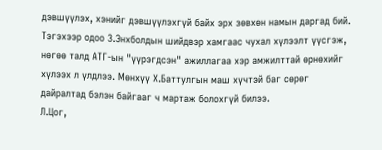дэвшүүлэх, хэнийг дэвшүүлэхгүй байх эрх зөвхөн намын даргад бий. Тэгэхээр одоо З.Энхболдын шийдвэр хамгаас чухал хүлээлт үүсгэж, нөгөө талд АТГ-ын "үүрэгдсэн" ажиллагаа хэр амжилттай өрнөхийг хүлээх л үлдлээ. Мөнхүү Х.Баттулгын маш хүчтэй баг сөрөг дайралтад бэлэн байгааг ч мартаж болохгүй билээ.
Л.Цог,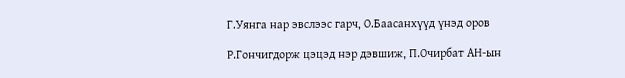Г.Уянга нар эвслээс гарч, О.Баасанхүүд үнэд оров

Р.Гончигдорж цэцэд нэр дэвшиж, П.Очирбат АН-ын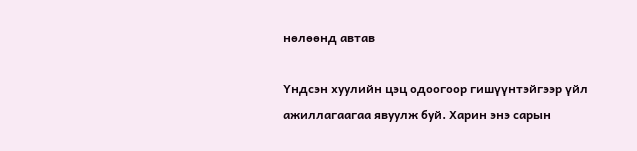нөлөөнд автав

Үндсэн хуулийн цэц одоогоор гишүүнтэйгээр үйл ажиллагаагаа явуулж буй. Харин энэ сарын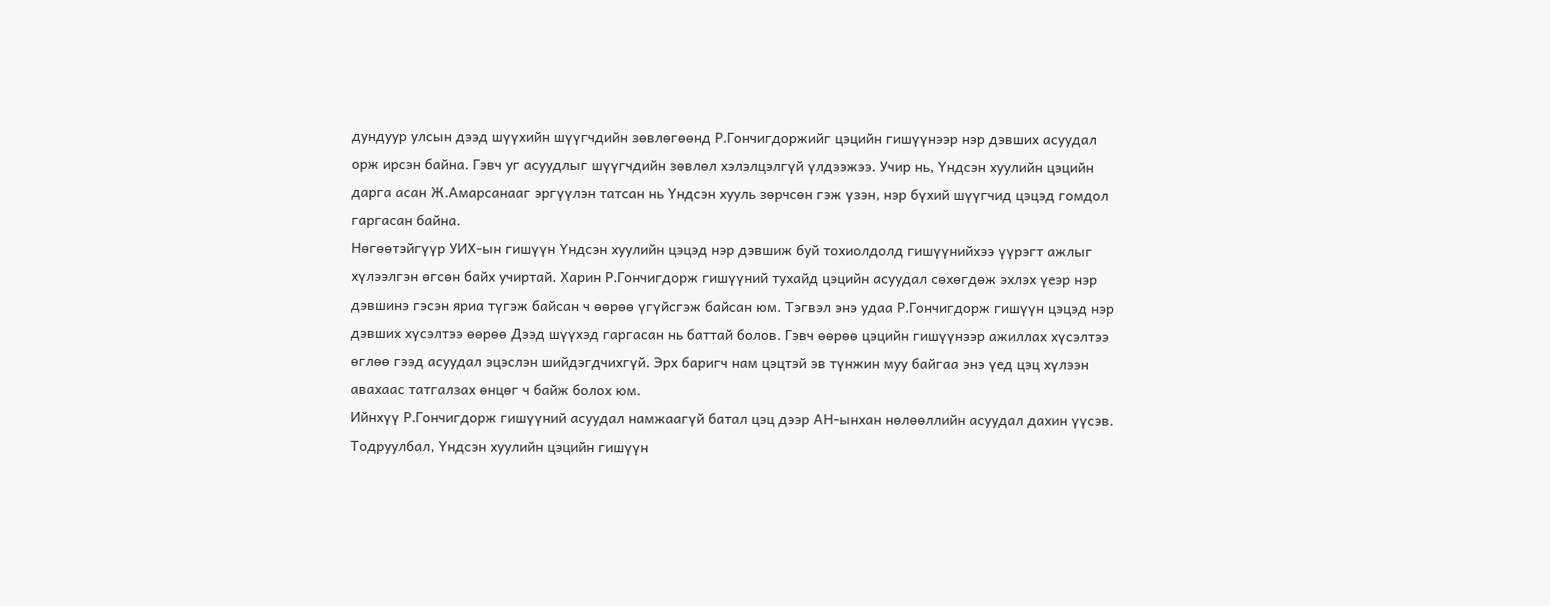дундуур улсын дээд шүүхийн шүүгчдийн зөвлөгөөнд Р.Гончигдоржийг цэцийн гишүүнээр нэр дэвших асуудал орж ирсэн байна. Гэвч уг асуудлыг шүүгчдийн зөвлөл хэлэлцэлгүй үлдээжээ. Учир нь, Үндсэн хуулийн цэцийн дарга асан Ж.Амарсанааг эргүүлэн татсан нь Үндсэн хууль зөрчсөн гэж үзэн, нэр бүхий шүүгчид цэцэд гомдол гаргасан байна.
Нөгөөтэйгүүр УИХ-ын гишүүн Үндсэн хуулийн цэцэд нэр дэвшиж буй тохиолдолд гишүүнийхээ үүрэгт ажлыг хүлээлгэн өгсөн байх учиртай. Харин Р.Гончигдорж гишүүний тухайд цэцийн асуудал сөхөгдөж эхлэх үеэр нэр дэвшинэ гэсэн яриа түгэж байсан ч өөрөө үгүйсгэж байсан юм. Тэгвэл энэ удаа Р.Гончигдорж гишүүн цэцэд нэр дэвших хүсэлтээ өөрөө Дээд шүүхэд гаргасан нь баттай болов. Гэвч өөрөө цэцийн гишүүнээр ажиллах хүсэлтээ өглөө гээд асуудал эцэслэн шийдэгдчихгүй. Эрх баригч нам цэцтэй эв түнжин муу байгаа энэ үед цэц хүлээн авахаас татгалзах өнцөг ч байж болох юм.
Ийнхүү Р.Гончигдорж гишүүний асуудал намжаагүй батал цэц дээр АН-ынхан нөлөөллийн асуудал дахин үүсэв. Тодруулбал, Үндсэн хуулийн цэцийн гишүүн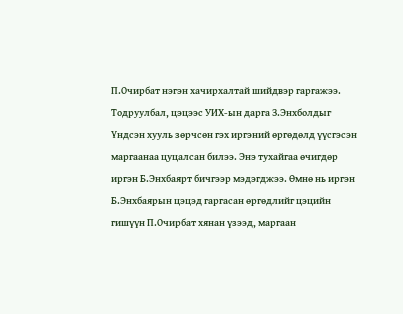П.Очирбат нэгэн хачирхалтай шийдвэр гаргажээ. Тодруулбал, цэцээс УИХ-ын дарга З.Энхболдыг Үндсэн хууль зөрчсөн гэх иргэний өргөдөлд үүсгэсэн маргаанаа цуцалсан билээ. Энэ тухайгаа өчигдөр иргэн Б.Энхбаярт бичгээр мэдэгджээ. Өмнө нь иргэн Б.Энхбаярын цэцэд гаргасан өргөдлийг цэцийн гишүүн П.Очирбат хянан үзээд, маргаан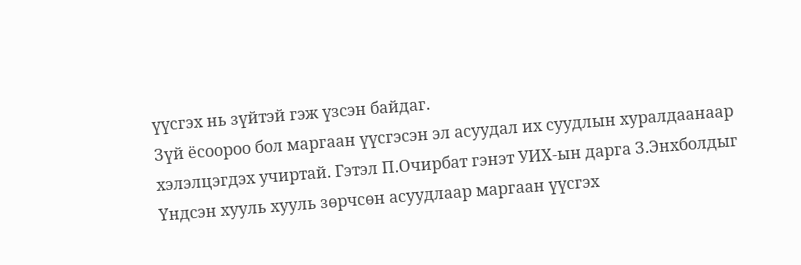үүсгэх нь зүйтэй гэж үзсэн байдаг.
Зүй ёсоороо бол маргаан үүсгэсэн эл асуудал их суудлын хуралдаанаар хэлэлцэгдэх учиртай. Гэтэл П.Очирбат гэнэт УИХ-ын дарга З.Энхболдыг Үндсэн хууль хууль зөрчсөн асуудлаар маргаан үүсгэх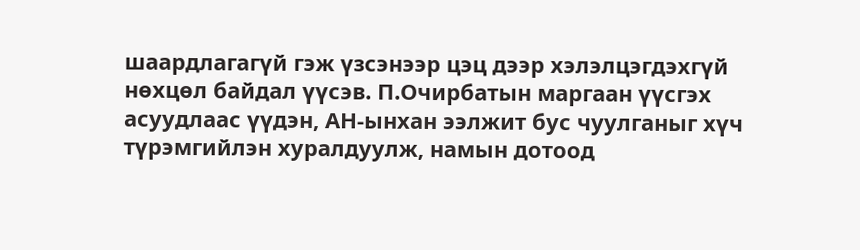шаардлагагүй гэж үзсэнээр цэц дээр хэлэлцэгдэхгүй нөхцөл байдал үүсэв. П.Очирбатын маргаан үүсгэх асуудлаас үүдэн, АН-ынхан ээлжит бус чуулганыг хүч түрэмгийлэн хуралдуулж, намын дотоод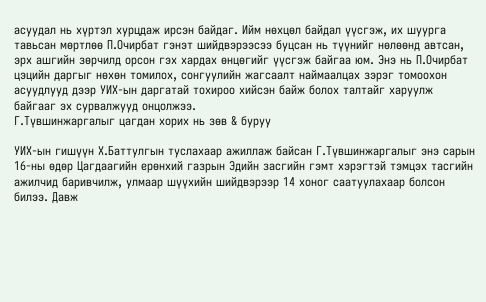асуудал нь хүртэл хурцдаж ирсэн байдаг. Ийм нөхцөл байдал үүсгэж, их шуурга тавьсан мөртлөө П.Очирбат гэнэт шийдвэрээсээ буцсан нь түүнийг нөлөөнд автсан, эрх ашгийн зөрчилд орсон гэх хардах өнцөгийг үүсгэж байгаа юм. Энэ нь П.Очирбат цэцийн даргыг нөхөн томилох, сонгуулийн жагсаалт наймаалцах зэрэг томоохон асуудлууд дээр УИХ-ын даргатай тохироо хийсэн байж болох талтайг харуулж байгааг эх сурвалжууд онцолжээ.
Г.Түвшинжаргалыг цагдан хорих нь зөв & буруу

УИХ-ын гишүүн Х.Баттулгын туслахаар ажиллаж байсан Г.Түвшинжаргалыг энэ сарын 16-ны өдөр Цагдаагийн ерөнхий газрын Эдийн засгийн гэмт хэрэгтэй тэмцэх тасгийн ажилчид баривчилж, улмаар шүүхийн шийдвэрээр 14 хоног саатуулахаар болсон билээ. Давж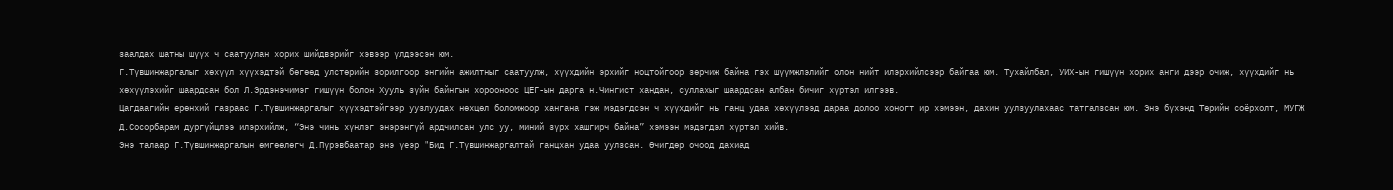заалдах шатны шүүх ч саатуулан хорих шийдвэрийг хэвээр үлдээсэн юм.
Г.Түвшинжаргалыг хөхүүл хүүхэдтэй бөгөөд улстөрийн зорилгоор энгийн ажилтныг саатуулж, хүүхдийн эрхийг ноцтойгоор зөрчиж байна гэх шүүмжлэлийг олон нийт илэрхийлсээр байгаа юм. Тухайлбал, УИХ-ын гишүүн хорих анги дээр очиж, хүүхдийг нь хөхүүлэхийг шаардсан бол Л.Эрдэнэчимэг гишүүн болон Хууль зүйн байнгын хорооноос ЦЕГ-ын дарга н.Чингист хандан, суллахыг шаардсан албан бичиг хүртэл илгээв.
Цагдаагийн ерөнхий газраас Г.Түвшинжаргалыг хүүхэдтэйгээр уузлуудах нөхцөл боломжоор хангана гэж мэдэгдсэн ч хүүхдийг нь ганц удаа хөхүүлээд дараа долоо хоногт ир хэмээн, дахин уулзуулахаас татгалзсан юм. Энэ бүхэнд Төрийн соёрхолт, МУГЖ Д.Сосорбарам дургүйцлээ илэрхийлж, “Энэ чинь хүнлэг энэрэнгүй ардчилсан улс уу, миний зүрх хашгирч байна” хэмээн мэдэгдэл хүртэл хийв.
Энэ талаар Г.Түвшинжаргалын өмгөөлөгч Д.Пүрэвбаатар энэ үеэр "Бид Г.Түвшинжаргалтай ганцхан удаа уулзсан. Өчигдөр очоод дахиад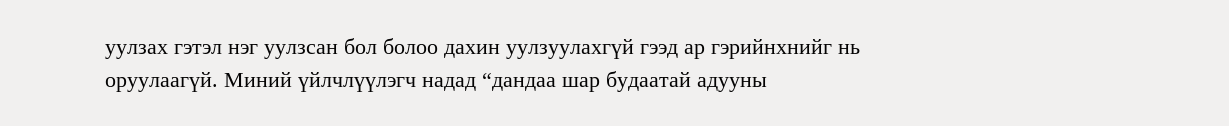уулзах гэтэл нэг уулзсан бол болоо дахин уулзуулахгүй гээд ар гэрийнхнийг нь оруулаагүй. Миний үйлчлүүлэгч надад “дандаа шар будаатай адууны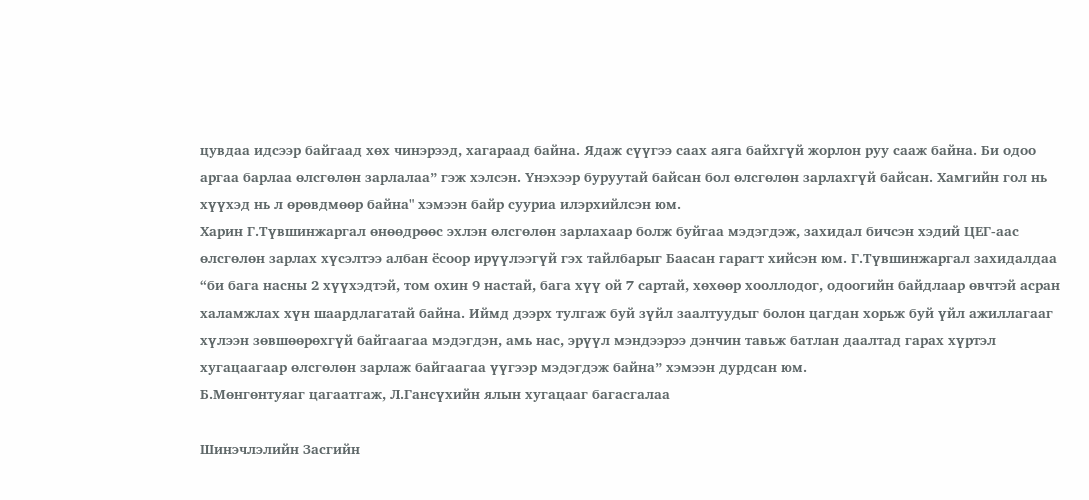цувдаа идсээр байгаад хөх чинэрээд, хагараад байна. Ядаж сүүгээ саах аяга байхгүй жорлон руу сааж байна. Би одоо аргаа барлаа өлсгөлөн зарлалаа” гэж хэлсэн. Үнэхээр буруутай байсан бол өлсгөлөн зарлахгүй байсан. Хамгийн гол нь хүүхэд нь л өрөвдмөөр байна" хэмээн байр сууриа илэрхийлсэн юм.
Харин Г.Түвшинжаргал өнөөдрөөс эхлэн өлсгөлөн зарлахаар болж буйгаа мэдэгдэж, захидал бичсэн хэдий ЦЕГ-аас өлсгөлөн зарлах хүсэлтээ албан ёсоор ирүүлээгүй гэх тайлбарыг Баасан гарагт хийсэн юм. Г.Түвшинжаргал захидалдаа “би бага насны 2 хүүхэдтэй, том охин 9 настай, бага хүү ой 7 сартай, хөхөөр хооллодог, одоогийн байдлаар өвчтэй асран халамжлах хүн шаардлагатай байна. Иймд дээрх тулгаж буй зүйл заалтуудыг болон цагдан хорьж буй үйл ажиллагааг хүлээн зөвшөөрөхгүй байгаагаа мэдэгдэн, амь нас, эрүүл мэндээрээ дэнчин тавьж батлан даалтад гарах хүртэл хугацаагаар өлсгөлөн зарлаж байгаагаа үүгээр мэдэгдэж байна” хэмээн дурдсан юм.
Б.Мөнгөнтуяаг цагаатгаж, Л.Гансүхийн ялын хугацааг багасгалаа

Шинэчлэлийн Засгийн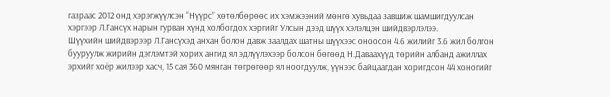газраас 2012 онд хэрэгжүүлсэн “Нүүрс” хөтөлбөрөөс их хэмжээний мөнгө хувьдаа завшиж шамшигдуулсан хэргээр Л.Гансүх нарын гурван хүнд холбогдох хэргийг Улсын дээд шүүх хэлэлцэн шийдвэрлэлээ.
Шүүхийн шийдвэрээр Л.Гансүхэд анхан болон давж заалдах шатны шүүхээс оноосон 4.6 жилийг 3.6 жил болгон бууруулж жирийн дэглэмтэй хорих ангид ял эдлүүлэхээр болсон бөгөөд Н.Даваахүүд төрийн албанд ажиллах эрхийг хоёр жилээр хасч, 15 сая 360 мянган төгрөгөөр ял ноогдуулж, үүнээс байцаагдан хоригдсон 44 хоногийг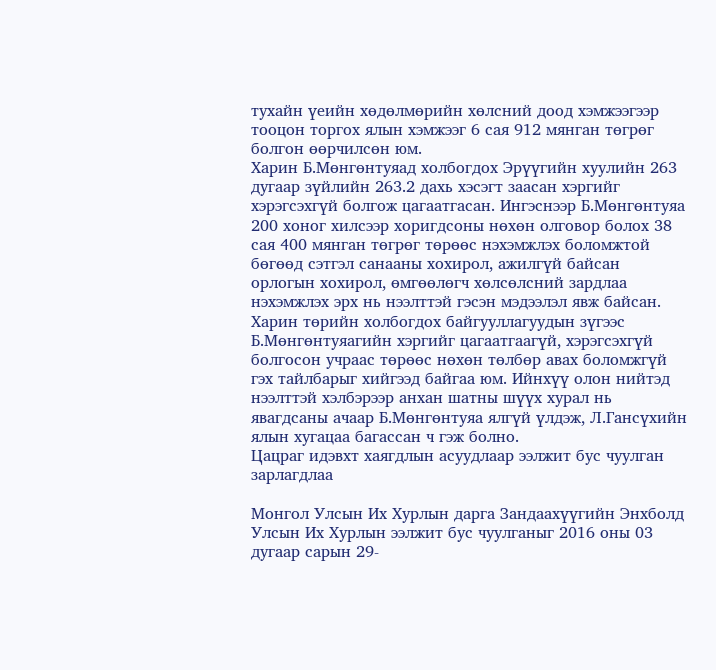тухайн үеийн хөдөлмөрийн хөлсний доод хэмжээгээр тооцон торгох ялын хэмжээг 6 сая 912 мянган төгрөг болгон өөрчилсөн юм.
Харин Б.Мөнгөнтуяад холбогдох Эрүүгийн хуулийн 263 дугаар зүйлийн 263.2 дахь хэсэгт заасан хэргийг хэрэгсэхгүй болгож цагаатгасан. Ингэснээр Б.Мөнгөнтуяа 200 хоног хилсээр хоригдсоны нөхөн олговор болох 38 сая 400 мянган төгрөг төрөөс нэхэмжлэх боломжтой бөгөөд сэтгэл санааны хохирол, ажилгүй байсан орлогын хохирол, өмгөөлөгч хөлсөлсний зардлаа нэхэмжлэх эрх нь нээлттэй гэсэн мэдээлэл явж байсан.
Харин төрийн холбогдох байгууллагуудын зүгээс Б.Мөнгөнтуяагийн хэргийг цагаатгаагүй, хэрэгсэхгүй болгосон учраас төрөөс нөхөн төлбөр авах боломжгүй гэх тайлбарыг хийгээд байгаа юм. Ийнхүү олон нийтэд нээлттэй хэлбэрээр анхан шатны шүүх хурал нь явагдсаны ачаар Б.Мөнгөнтуяа ялгүй үлдэж, Л.Гансүхийн ялын хугацаа багассан ч гэж болно.
Цацраг идэвхт хаягдлын асуудлаар ээлжит бус чуулган зарлагдлаа

Монгол Улсын Их Хурлын дарга Зандаахүүгийн Энхболд Улсын Их Хурлын ээлжит бус чуулганыг 2016 оны 03 дугаар сарын 29-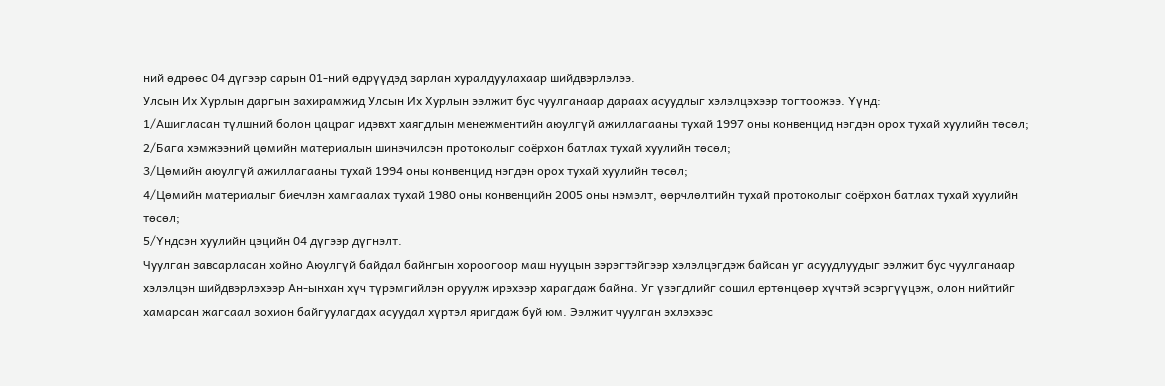ний өдрөөс 04 дүгээр сарын 01-ний өдрүүдэд зарлан хуралдуулахаар шийдвэрлэлээ.
Улсын Их Хурлын даргын захирамжид Улсын Их Хурлын ээлжит бус чуулганаар дараах асуудлыг хэлэлцэхээр тогтоожээ. Үүнд:
1/Ашигласан түлшний болон цацраг идэвхт хаягдлын менежментийн аюулгүй ажиллагааны тухай 1997 оны конвенцид нэгдэн орох тухай хуулийн төсөл;
2/Бага хэмжээний цөмийн материалын шинэчилсэн протоколыг соёрхон батлах тухай хуулийн төсөл;
3/Цөмийн аюулгүй ажиллагааны тухай 1994 оны конвенцид нэгдэн орох тухай хуулийн төсөл;
4/Цөмийн материалыг биечлэн хамгаалах тухай 1980 оны конвенцийн 2005 оны нэмэлт, өөрчлөлтийн тухай протоколыг соёрхон батлах тухай хуулийн төсөл;
5/Үндсэн хуулийн цэцийн 04 дүгээр дүгнэлт.
Чуулган завсарласан хойно Аюулгүй байдал байнгын хороогоор маш нууцын зэрэгтэйгээр хэлэлцэгдэж байсан уг асуудлуудыг ээлжит бус чуулганаар хэлэлцэн шийдвэрлэхээр Ан-ынхан хүч түрэмгийлэн оруулж ирэхээр харагдаж байна. Уг үзэгдлийг сошил ертөнцөөр хүчтэй эсэргүүцэж, олон нийтийг хамарсан жагсаал зохион байгуулагдах асуудал хүртэл яригдаж буй юм. Ээлжит чуулган эхлэхээс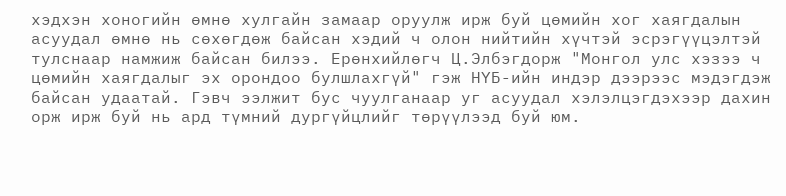хэдхэн хоногийн өмнө хулгайн замаар оруулж ирж буй цөмийн хог хаягдалын асуудал өмнө нь сөхөгдөж байсан хэдий ч олон нийтийн хүчтэй эсрэгүүцэлтэй тулснаар намжиж байсан билээ. Ерөнхийлөгч Ц.Элбэгдорж "Монгол улс хэзээ ч цөмийн хаягдалыг эх орондоо булшлахгүй" гэж НҮБ-ийн индэр дээрээс мэдэгдэж байсан удаатай. Гэвч ээлжит бус чуулганаар уг асуудал хэлэлцэгдэхээр дахин орж ирж буй нь ард түмний дургүйцлийг төрүүлээд буй юм.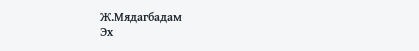Ж.Мядагбадам
Эх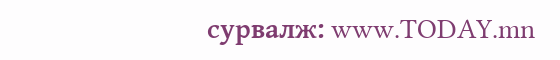сурвалж: www.TODAY.mn